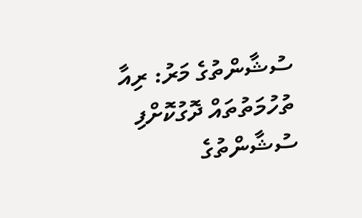ސުޝާންތުގެ މަރު: ރިއާ ތުހުމަތުތައް ދޮގުކޮށްފި
ސުޝާންތުގެ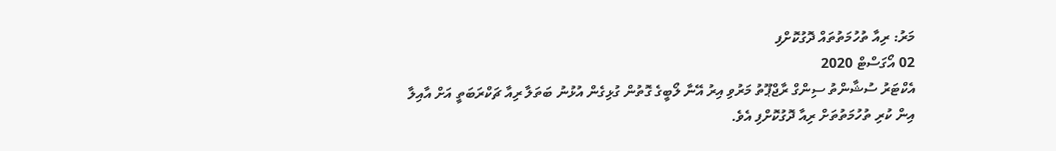މަރު: ރިއާ ތުހުމަތުތައް ދޮގުކޮށްފި
02 އޯގަސްޓް 2020
އެކްޓަރު ސުޝާންތު ސިންގް ރާޖްޕޫތު މަރުވި އިރު އޭނާ ލޯބީގެ ގޮތުން ގުޅިގެން އުޅުނު ބަތަލާ ރިއާ ޗަކްރަބަތީ އަށް އާއިލާ އިން ކުރި ތުހުމަތުތަށް ރިއާ ދޮގުކޮށްފި އެވެ.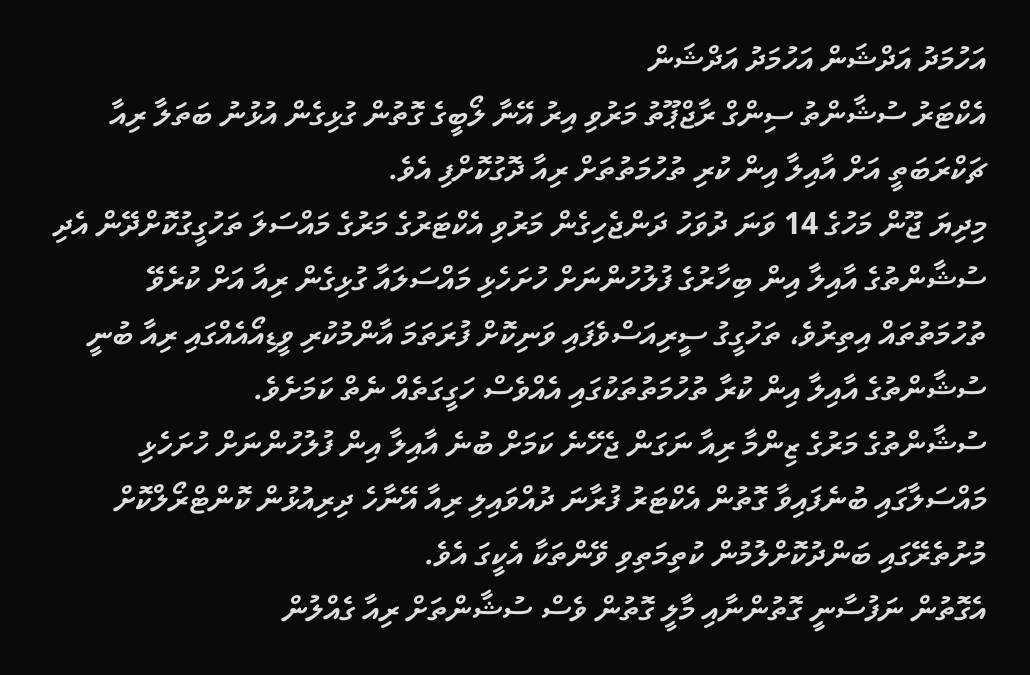އަހުމަދު އަދްޝަން އަހުމަދު އަދްޝަން
އެކްޓަރު ސުޝާންތު ސިންގް ރާޖްޕޫތު މަރުވި އިރު އޭނާ ލޯބީގެ ގޮތުން ގުޅިގެން އުޅުނު ބަތަލާ ރިއާ ޗަކްރަބަތީ އަށް އާއިލާ އިން ކުރި ތުހުމަތުތަށް ރިއާ ދޮގުކޮށްފި އެވެ.
މިދިޔަ ޖޫން މަހުގެ 14 ވަނަ ދުވަހު ދަންޖެހިގެން މަރުވި އެކްޓަރުގެ މަރުގެ މައްސަލަ ތަހުގީގުކޮށްދޭން އެދި ސުޝާންތުގެ އާއިލާ އިން ބިހާރުގެ ފުލުހުންނަށް ހުށަހެޅި މައްސަލައާ ގުޅިގެން ރިއާ އަށް ކުރެވޭ ތުހުމަތުތައް އިތިރުވެ، ތަހުގީގު ސީރިއަސްވެފައި ވަނިކޮށް ފުރަތަމަ އާންމުކުރި ވީޑިއޯއެއްގައި ރިއާ ބުނީ ސުޝާންތުގެ އާއިލާ އިން ކުރާ ތުހުމަތުތަކުގައި އެއްވެސް ހަގީގަތެއް ނެތް ކަމަށެވެ.
ސުޝާންތުގެ މަރުގެ ޒިންމާ ރިއާ ނަގަން ޖެހޭނެ ކަމަށް ބުނެ އާއިލާ އިން ފުލުހުންނަށް ހުށަހެޅި މައްސަލާގައި ބުނެފައިވާ ގޮތުން އެކްޓަރު ފުރާނަ ދުއްވައިލި ރިއާ އޭނާހެ ދިރިއުޅުން ކޮންޓްރޯލްކޮށް މުށުތެރޭގައި ބަންދުކޮށްލުމުން ކުތިމަތިވި ވޭންތަކާ އެކީގަ އެވެ.
އެގޮތުން ނަފުސާނީ ގޮތުންނާއި މާލީ ގޮތުން ވެސް ސުޝާންތަށް ރިއާ ގެއްލުން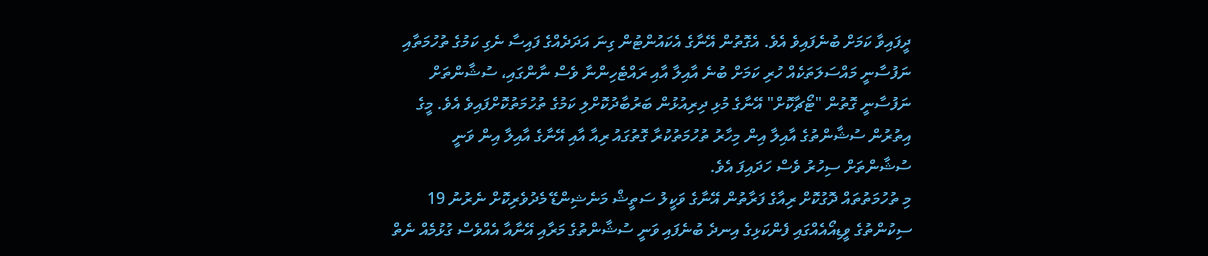ދީފައިވާ ކަމަށް ބުނެފައިވެ އެވެ. އެގޮތުން އޭނާގެ އެކައުންޓުން ގިނަ އަދަދެއްގެ ފައިސާ ނެގި ކަމުގެ ތުހުމަތާއި ނަފުސާނީ މައްސަލަތަކެއް ހުރި ކަމަށް ބުނެ އާއިލާ އާއި ރައްޓެހިންނާ ވެސް ނާންގައި، ސުޝާންތަށް ނަފުސާނީ ގޮތުން "ޓޯޗާކޮށް" އޭނާގެ މުޅި ދިރިއުޅުން ބަރުބާދުކޮށްލި ކަމުގެ ތުހުމަތުކޮށްފައިވެ އެވެ. މީގެ އިތުރުން ސުޝާންތުގެ އާއިލާ އިން މިހާރު ތުހުމަތުކުރާ ގޮތުގައު ރިއާ އާއި އޭނާގެ އާއިލާ އިން ވަނީ ސުޝާންތަށް ސިހުރު ވެސް ހަދައިފަ އެވެ.
މި ތުހުމަތުތައް ދޮގުކޮށް ރިއާގެ ފަރާތުން އޭނާގެ ވަކީލު ސަތީޝް މަނެޝިންޑޭ މެދުވެރިކޮށް ނެރުނު 19 ސިކުންތުގެ ވީޑިއޯއެއްގައި ފެންކަޅިގެ އިނދެ ބުނެފައި ވަނީ ސުޝާންތުގެ މަރާއި އޭނާއާ އެއްވެސް ގުޅުމެއް ނެތް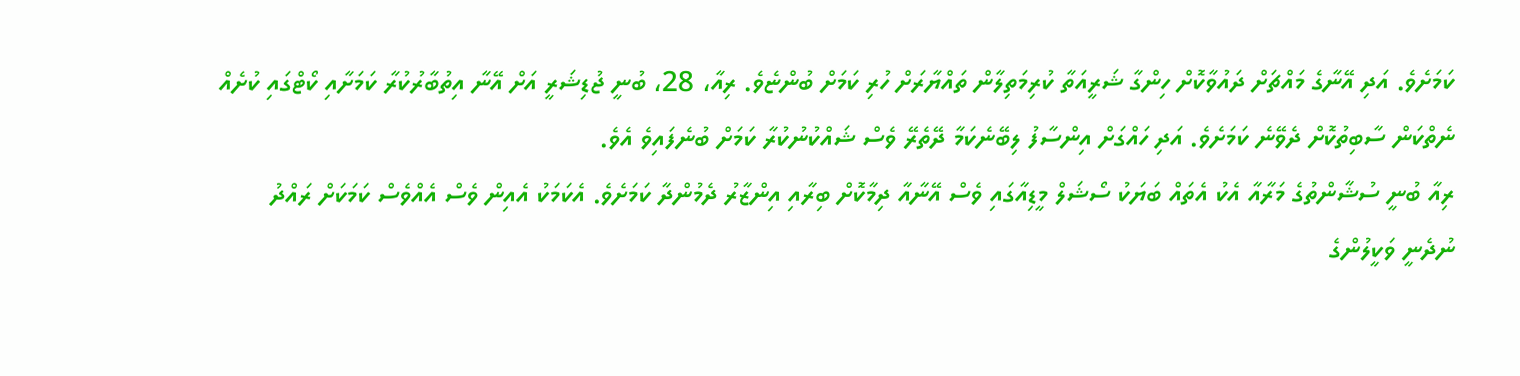ކަމަށެވެ. އަދި އޭނާގެ މައްޗަށް ދައުވާކޮށް ހިންގާ ޝަރީއަތާ ކުރިމަތިލާން ތައްޔާރަށް ހުރި ކަމަށް ބުންޏެވެ. ރިއާ، 28، ބުނީ ޖުޑިޝަރީ އަށް އޭނާ އިތުބާރުކުރާ ކަމަށާއި ކޯޓްގައި ކުށެއް ނެތްކަން ސާބިތުކޮށް ދެވޭނެ ކަމަށެވެ. އަދި ހައްގަށް އިންސާފު ލިބޭނެކަމާ ދޭތެރޭ ވެސް ޝައްކުނުކުރާ ކަމަށް ބުނެފައިވެ އެވެ.
ރިއާ ބުނީ ސުޝާންތުގެ މަރާއާ އެކު އެތައް ބަޔަކު ސޯޝަލް މީޑިއާގައި ވެސް އޭނާއާ ދިމާކޮށް ބިރާއި އިންޒާރު ދެމުންދާ ކަމަށެވެ. އެކަމަކު އެއިން ވެސް އެއްވެސް ކަމަކަށް ރައްދު ނުދެނީ ވަކީލުންގެ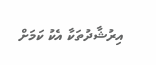އިރުޝާދުތަކާ އެކު ކަމަށް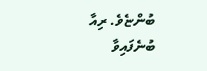ބުންޏެވެ. ރިއާ ބުނެފައިވާ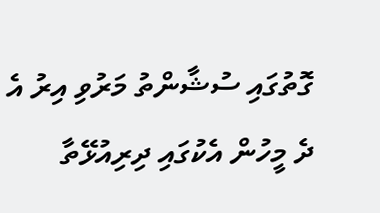ގޮތުގައި ސުޝާންތު މަރުވި އިރު އެ ދެ މީހުން އެކުގައި ދިރިއުޅޭތާ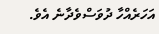އަހަރެއްހާ ދުވަސްވެދާނެ އެވެ.